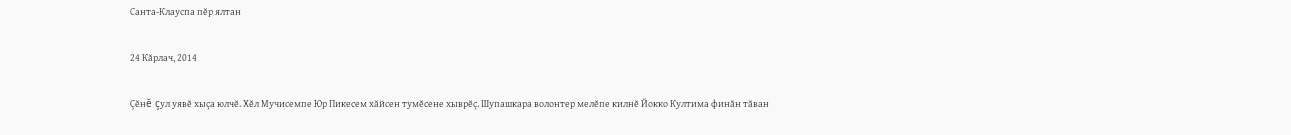Санта-Клауспа пĕр ялтан

24 Кăрлач, 2014

Çĕнĕ çул уявĕ хыçа юлчĕ. Хĕл Мучисемпе Юр Пикесем хăйсен тумĕсене хыврĕç. Шупашкара волонтер мелĕпе килнĕ Йокко Култима финăн тăван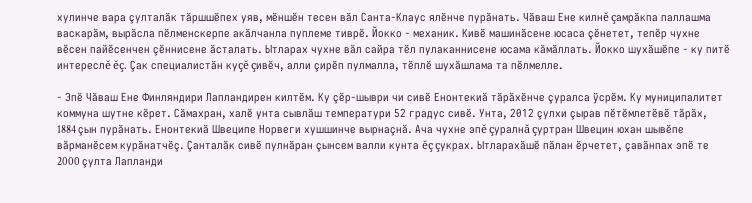хулинче вара çулталăк тăршшĕпех уяв, мĕншĕн тесен вăл Санта-Клаус ялĕнче пурăнать. Чăваш Ене килнĕ çамрăкпа паллашма васкарăм, вырăсла пĕлменскерпе акăлчанла пуплеме тиврĕ. Йокко - механик. Кивĕ машинăсене юсаса çĕнетет, тепĕр чухне вĕсен пайĕсенчен çĕннисене ăсталать. Ытларах чухне вăл сайра тĕл пулаканнисене юсама кăмăллать. Йокко шухăшĕпе - ку питĕ интереслĕ ĕç. Çак специалистăн куçĕ çивĕч, алли çирĕп пулмалла, тĕплĕ шухăшлама та пĕлмелле.

- Эпĕ Чăваш Ене Финляндири Лапландирен килтĕм. Ку çĕр-шыври чи сивĕ Енонтекиă тăрăхĕнче çуралса ÿсрĕм. Ку муниципалитет коммуна шутне кĕрет. Сăмахран, халĕ унта сывлăш температури 52 градус сивĕ. Унта, 2012 çулхи çырав пĕтĕмлетĕвĕ тăрăх, 1884 çын пурăнать. Енонтекиă Швеципе Норвеги хушшинче вырнаçнă. Ача чухне эпĕ çуралнă çуртран Швецин юхан шывĕпе вăрманĕсем курăнатчĕç. Çанталăк сивĕ пулнăран çынсем валли кунта ĕç çукрах. Ытларахăшĕ пăлан ĕрчетет, çавăнпах эпĕ те 2000 çулта Лапланди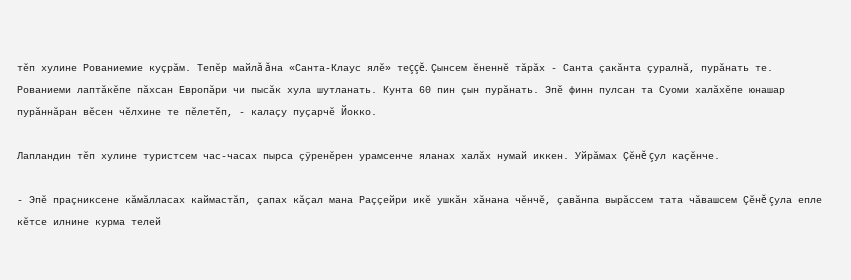тĕп хулине Рованиемие куçрăм. Тепĕр майлă ăна «Санта-Клаус ялĕ» теççĕ. Çынсем ĕненнĕ тăрăх - Санта çакăнта çуралнă, пурăнать те. Рованиеми лаптăкĕпе пăхсан Европăри чи пысăк хула шутланать. Кунта 60 пин çын пурăнать. Эпĕ финн пулсан та Суоми халăхĕпе юнашар пурăннăран вĕсен чĕлхине те пĕлетĕп, - калаçу пуçарчĕ Йокко.

Лапландин тĕп хулине туристсем час-часах пырса çÿренĕрен урамсенче яланах халăх нумай иккен. Уйрăмах Çĕнĕ çул каçĕнче.

- Эпĕ праçниксене кăмăлласах каймастăп, çапах кăçал мана Раççейри икĕ ушкăн хăнана чĕнчĕ, çавăнпа вырăссем тата чăвашсем Çĕнĕ çула епле кĕтсе илнине курма телей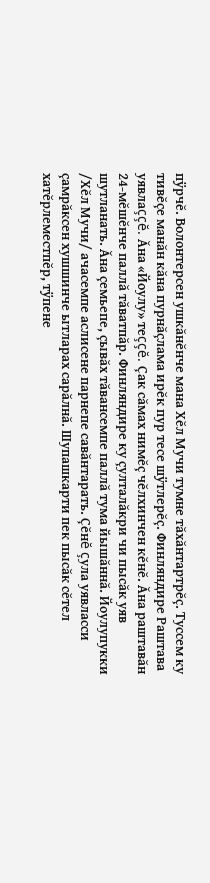пÿрчĕ. Волонтерсен ушкăнĕнче мана Хĕл Мучи тумне тăхăнтартрĕç. Туссем ку тивĕçе манăн кăна пурнăçлама ирĕк пур тесе шÿтлерĕç. Финляндире Раштава уявлаççĕ. Ăна «Йоулу» теççĕ. Çак сăмах нимĕç чĕлхинчен кĕнĕ. Ăна раштавăн 24-мĕшĕнче паллă тăватпăр. Финляндире ку çулталăкри чи пысăк уяв шутланать. Ăна çемьепе, çывăх тăвансемпе паллă тума йышăннă. Йоулупукки /Хĕл Мучи/ ачасемпе аслисене парнепе савăнтарать. Çĕнĕ çула уявласси çамрăксен хушшинче ытларах сарăлнă. Шупашкарти пек пысăк сĕтел хатĕрлеместпĕр, тÿпене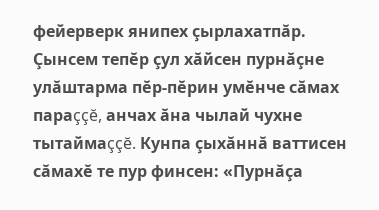фейерверк янипех çырлахатпăр. Çынсем тепĕр çул хăйсен пурнăçне улăштарма пĕр-пĕрин умĕнче сăмах параççĕ, анчах ăна чылай чухне тытаймаççĕ. Кунпа çыхăннă ваттисен сăмахĕ те пур финсен: «Пурнăçа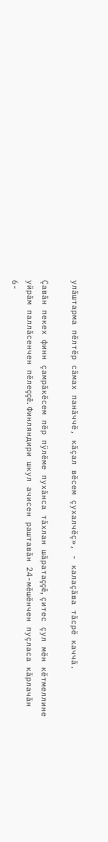улăштарма пĕлтĕр сăмах панăччĕ, кăçал вĕсем çухалчĕç», - калаçăва тăсрĕ каччă.

Çавăн пекех финн çамрăкĕсем пĕр пÿлĕме пухăнса тăхлан шăратаççĕ, çитес çул мĕн кĕтмеллине уйрăм паллăсенчен пĕлеççĕ. Финляндири шкул ачисен раштавăн 24-мĕшĕнчен пуçласа кăрлачăн 6-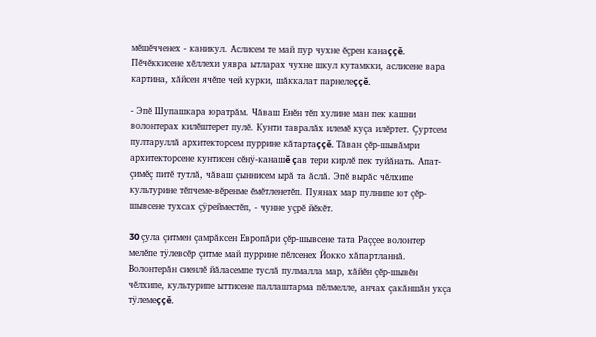мĕшĕчченех - каникул. Аслисем те май пур чухне ĕçрен канаççĕ. Пĕчĕккисене хĕллехи уявра ытларах чухне шкул кутамкки, аслисене вара картина, хăйсен ячĕпе чей курки, шăккалат парнелеççĕ.

- Эпĕ Шупашкара юратрăм. Чăваш Енĕн тĕп хулине ман пек кашни волонтерах килĕштерет пулĕ. Кунти тавралăх илемĕ куçа илĕртет. Çуртсем пултаруллă архитекторсем пуррине кăтартаççĕ. Тăван çĕр-шывăмри архитекторсене кунтисен сĕнÿ-канашĕ çав тери кирлĕ пек туйăнать. Апат-çимĕç питĕ тутлă, чăваш çыннисем ырă та ăслă. Эпĕ вырăс чĕлхипе культурине тĕпчеме-вĕренме ĕмĕтленетĕп. Пуянах мар пулнипе ют çĕр-шывсене тухсах çÿрейместĕп, - чунне уçрĕ йĕкĕт.

30 çула çитмен çамрăксен Европăри çĕр-шывсене тата Раççее волонтер мелĕпе тÿлевсĕр çитме май пуррине пĕлсенех Йокко хăпартланнă. Волонтерăн сиенлĕ йăласемпе туслă пулмалла мар, хăйĕн çĕр-шывĕн чĕлхипе, культурипе ыттисене паллаштарма пĕлмелле, анчах çакăншăн укçа тÿлемеççĕ.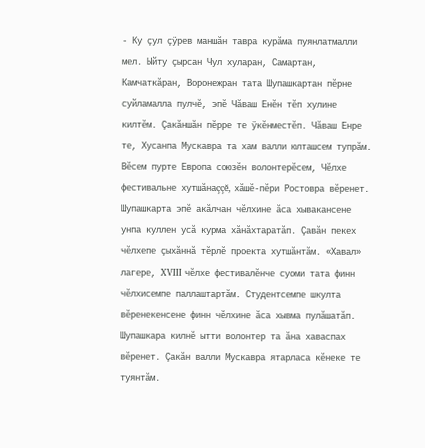- Ку çул çÿрев маншăн тавра курăма пуянлатмалли мел. Ыйту çырсан Чул хуларан, Самартан, Камчаткăран, Воронежран тата Шупашкартан пĕрне суйламалла пулчĕ, эпĕ Чăваш Енĕн тĕп хулине килтĕм. Çакăншăн пĕрре те ÿкĕнместĕп. Чăваш Енре те, Хусанпа Мускавра та хам валли юлташсем тупрăм. Вĕсем пурте Европа союзĕн волонтерĕсем, Чĕлхе фестивальне хутшăнаççĕ, хăшĕ-пĕри Ростовра вĕренет. Шупашкарта эпĕ акăлчан чĕлхине ăса хывакансене унпа куллен усă курма хăнăхтаратăп. Çавăн пекех чĕлхепе çыхăннă тĕрлĕ проекта хутшăнтăм. «Хавал» лагере, XVIII чĕлхе фестивалĕнче суоми тата финн чĕлхисемпе паллаштартăм. Студентсемпе шкулта вĕренекенсене финн чĕлхине ăса хывма пулăшатăп. Шупашкара килнĕ ытти волонтер та ăна хаваспах вĕренет. Çакăн валли Мускавра ятарласа кĕнеке те туянтăм.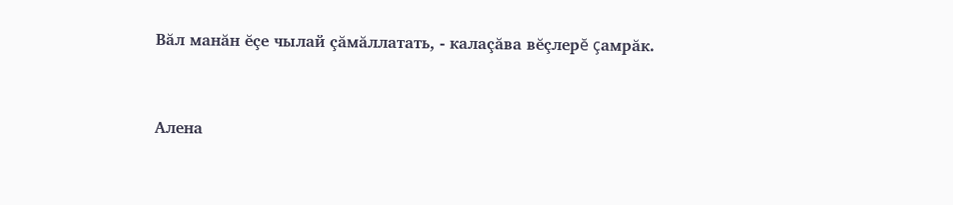Вăл манăн ĕçе чылай çăмăллатать, - калаçăва вĕçлерĕ çамрăк.



Алена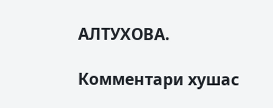АЛТУХОВА.

Комментари хушас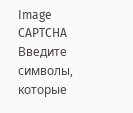Image CAPTCHA
Введите символы, которые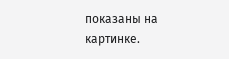показаны на картинке.